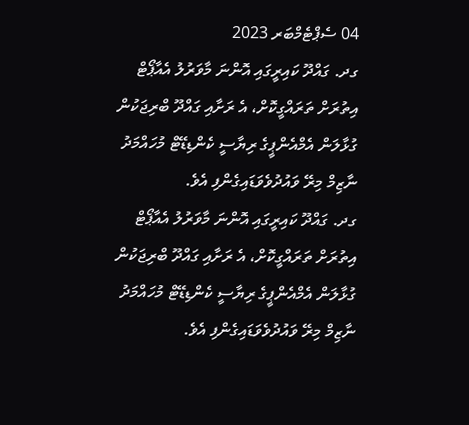04 ސެޕްޓެމްބަރ 2023
ގދ. ގައްދޫ ކައިރީގައި އޮންނަ މާވަރުލު އެއާޕޯޓް އިތުރަށް ތަރައްގީކޮށް، އެ ރަށާއި ގައްދޫ ބްރިޖަކުން ގުޅާލަން އެމްއެންޕީގެ ރިޔާސީ ކެންޑިޑޭޓް މުހައްމަދު ނާޒިމް މިރޭ ވައުދުވެވަޑައިގެންފި އެވެ.
ގދ. ގައްދޫ ކައިރީގައި އޮންނަ މާވަރުލު އެއާޕޯޓް އިތުރަށް ތަރައްގީކޮށް، އެ ރަށާއި ގައްދޫ ބްރިޖަކުން ގުޅާލަން އެމްއެންޕީގެ ރިޔާސީ ކެންޑިޑޭޓް މުހައްމަދު ނާޒިމް މިރޭ ވައުދުވެވަޑައިގެންފި އެވެ.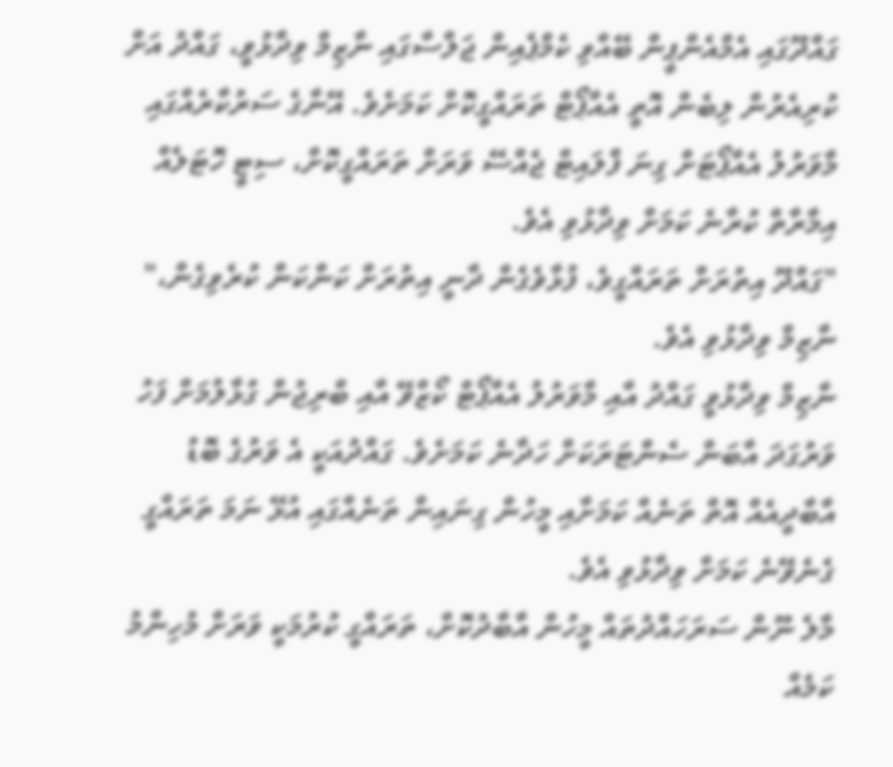ގައްދޫގައި އެމްއެންޕީން ބޭއްވި ކެމްޕެއިން ޖަލްސާގައި ނާޒިމް ވިދާޅުވީ، ގައްދު އަށް ކުރިއެރުން ލިބެން އޮތީ އެއާޕޯޓް ތަރައްގީކޮށް ކަމަށެވެ. އޭނާގެ ސަރުކާރެއްގައި މާވަރުލު އެއާޕޯޓަށް ގިނަ ފްލައިޓް ޖެއްސޭ ވަރަށް ތަރައްގީކޮށް، ސިޓީ ހޮޓަލެއް އިމާރާތް ކުރާނެ ކަމަށް ވިދާޅުވި އެވެ.
"ގައްދޫ އިތުރަށް ތަރައްގީވެ، ފުޅާވެގެން ދާނީ އިތުރަށް ކަންކަން ކުރެވިގެން،" ނާޒިމް ވިދާޅުވި އެވެ.
ނާޒިމް ވިދާޅުވީ ގައްދު އާއި މާވަރުލު އެއާޕޯޓް ކޯޒްވޭ އާއި ބްރިޖުން ގުޅާލުމަށް ފަހު ވަރުގަދަ އާބަން ސެންޓަރަކަށް ހަދާނެ ކަމަށެވެ. ގައްދުއަކީ އެ ވަރުގެ ބޮޑު އާބާދީއެއް އޮތް ތަނެއް ކަމަށާއި މީހުން ގިނައިން ތަނެއްގައި އުޅޭ ނަމަ ތަރައްގީ ގެނެވޭނެ ކަމަށް ވިދާޅުވި އެވެ.
މާލެ ނޫން ސަރަހައްދުތައް މީހުން އާބާދުކޮށް، ތަރައްގީ ކުރުމަކީ ވަރަށް މުހިންމު ކަމެއް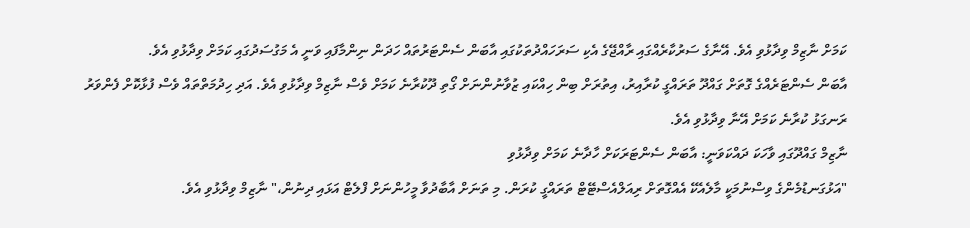ކަމަށް ނާޒިމް ވިދާޅުވި އެވެ. އޭނާގެ ސަރުކާރެއްގައި ރާއްޖޭގެ އެކި ސަރަހައްދުތަކުގައި އާބަން ސެންޓަރުތައް ހަދަން ނިންމާފައި ވަނީ އެ މަގުސަދުގައި ކަމަށް ވިދާޅުވި އެވެ.
އާބަން ސެންޓަރެއްގެ ގޮތަށް ގައްދޫ ތަރައްގީ ކުރާއިރު، އިތުރަށް ބިން ހިއްކައި ޒުވާނުންނަށް ގޯތި ދޫކުރާނެ ކަމަށް ވެސް ނާޒިމް ވިދާޅުވި އެވެ. އަދި ހިދުމަތްތައް ވެސް ފުޅާކޮށް ފެންވަރު ރަނގަޅު ކުރާނެ ކަމަށް އޭނާ ވިދާޅުވި އެވެ.
ނާޒިމް ގައްދޫގައި ވާހަކަ ދައްކަވަނީ: އާބަން ސެންޓަރަކަށް ހާދާނެ ކަމަށް ވިދާޅުވި
"އަޅުގަނޑުމެންގެ ވިސްނުމަކީ މާލެއެކޭ އެއްގޮތަށް ރިއަލްއެސްޓޭޓް ތަރައްގީ ކުރަން. މި ތަނަށް އާބާދުވާ މީހުންނަށް ފްލެޓް އަޅައި ދިނުން،" ނާޒިމް ވިދާޅުވި އެވެ.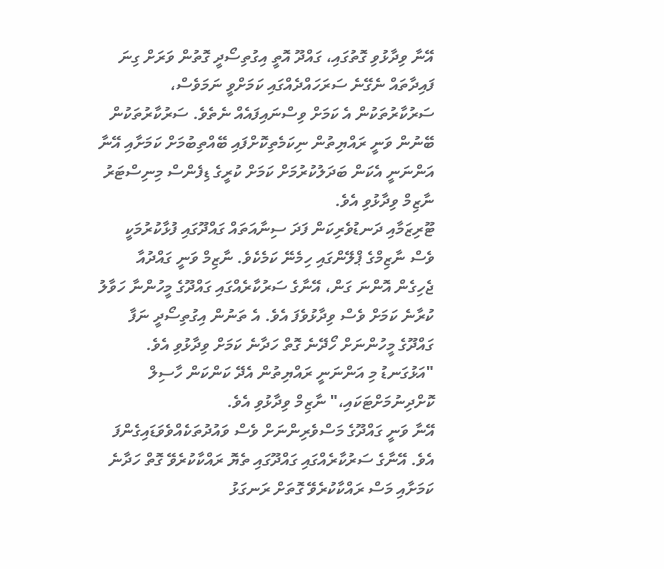އޭނާ ވިދާޅުވި ގޮތުގައި، ގައްދޫ އޮތީ އިގުތިސޯދީ ގޮތުން ވަރަށް ގިނަ ފައިދާތައް ނެގޭނެ ސަރަހައްދެއްގައި ކަމަށްވީ ނަމަވެސް، ސަރުކާރުތަކުން އެ ކަމަށް ވިސްނައިފައެއް ނެތެވެ. ސަރުކާރުތަކުން ބޭނުން ވަނީ ރައްޔިތުން ނިކަމެތިކޮށްފައި ބޭއްތިބުމަށް ކަމަށާއި އޭނާ އަންނަނީ އެކަން ބަދަލުކުރުމަށް ކަމަށް ކުރީގެ ޑިފެންސް މިނިސްޓަރު ނާޒިމް ވިދާޅުވި އެވެ.
ޓޫރިޒަމާއި ދަނޑުވެރިކަން ފަދަ ސިނާއަތައް ގައްދޫގައި ފުޅާކުރުމަކީ ވެސް ނާޒިމްގެ ޕްލޭންގައި ހިމެނޭ ކަމެކެވެ. ނާޒިމް ވަނީ ގައްދުއާ ޖެހިގެން އޮންނަ ގަން، އޭނާގެ ސަރުކާރެއްގައި ގައްދޫގެ މީހުންނާ ހަވާލު ކުރާނެ ކަމަށް ވެސް ވިދާޅުވެފަ އެވެ. އެ ތަނުން އިގުތިސޯދީ ނަފާ ގައްދޫގެ މީހުންނަށް ހޯދޭނެ ގޮތް ހަދާނެ ކަމަށް ވިދާޅުވި އެވެ.
"އަޅުގަނޑު މި އަންނަނީ ރައްޔިތުން އެދޭ ކަންކަން ހާސިލް ކޮށްދިނުމަށްޓަކައި،" ނާޒިމް ވިދާޅުވި އެވެ.
އޭނާ ވަނީ ގައްދޫގެ މަސްވެރިންނަށް ވެސް ވައުދުތަކެއްވެވަޑައިގެންފަ އެވެ. އޭނާގެ ސަރުކާރެއްގައި ގައްދޫގައި ތެޔޮ ރައްކާކުރެވޭ ގޮތް ހަދާނެ ކަމަށާއި މަސް ރައްކާކުރެވޭ ގޮތަށް ރަނގަޅު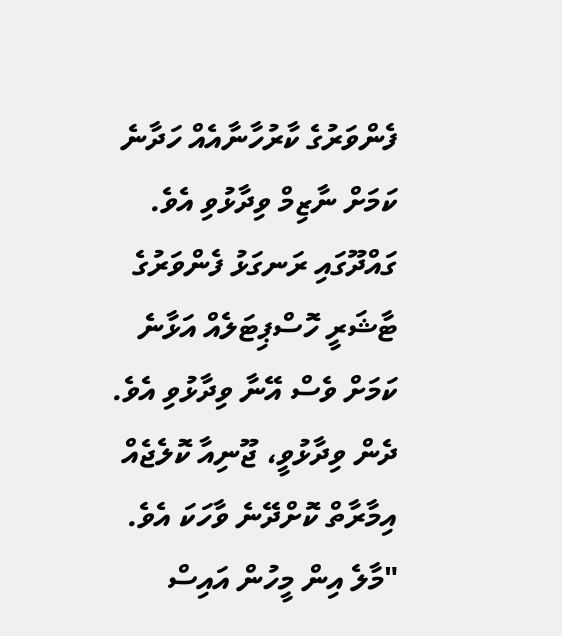ފެންވަރުގެ ކާރުހާނާއެއް ހަދާނެ ކަމަށް ނާޒިމް ވިދާޅުވި އެވެ.
ގައްދޫގައި ރަނގަޅު ފެންވަރުގެ ޓާޝަރީ ހޮސްޕިޓަލެއް އަޅާނެ ކަމަށް ވެސް އޭނާ ވިދާޅުވި އެވެ. ދެން ވިދާޅުވީ، ޖޫނިއާ ކޮލެޖެއް އިމާރާތް ކޮށްދޭނެ ވާހަކަ އެވެ.
"މާލެ އިން މީހުން އައިސް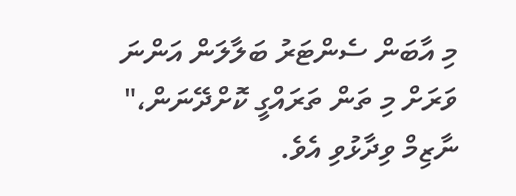މި އާބަން ސެންޓަރު ބަލާލަން އަންނަ ވަރަށް މި ތަން ތަރައްގީ ކޮށްދޭނަން،" ނާޒިމް ވިދާޅުވި އެވެ.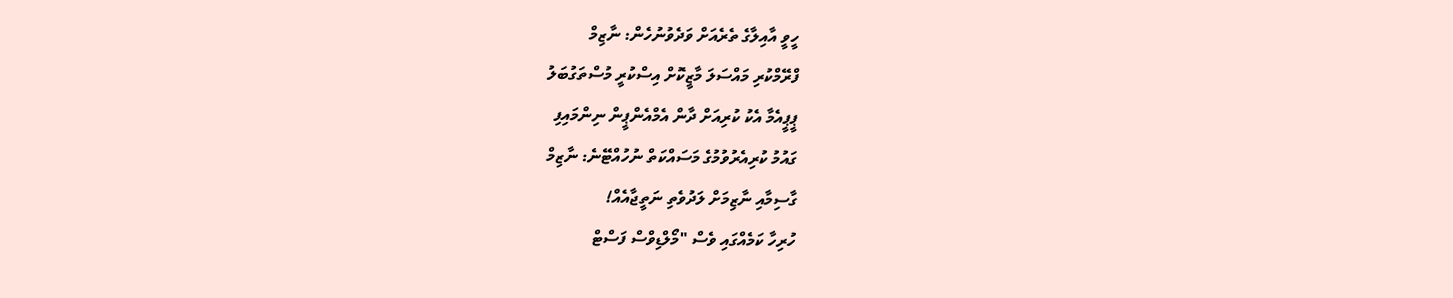ހީވީ އާއިލާގެ ތެރެއަށް ވަދެވުނުހެން: ނާޒިމް
ފްރޭމްކުރި މައްސަލަ މާޒީކޮށް އިސްކުރީ މުސްތަގުބަލު
ޕީޕީއެމާ އެކު ކުރިއަށް ދާން އެމްއެންޕީން ނިންމައިފި
ގައުމު ކުރިއެރުވުމުގެ މަސައްކަތް ނުހުއްޓޭނެ: ނާޒިމް
ގާސިމާއި ނާޒިމަށް ލަދުވެތި ނަތީޖާއެއް!
ހުރިހާ ކަމެއްގައި ވެސް "މޯލްޑިވްސް ފަސްޓް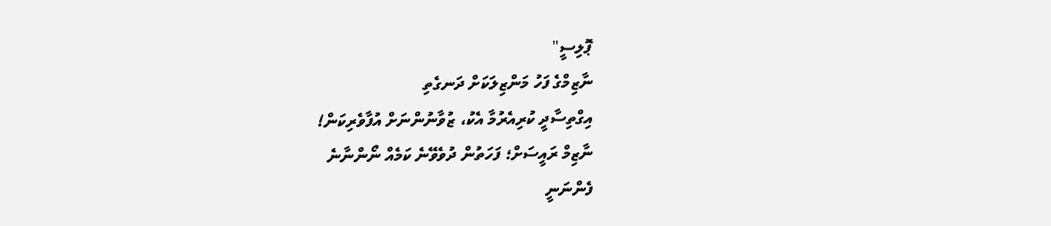ޕޮލިސީ"
ނާޒިމްގެ ފަހު މަންޒިލަކަށް ދަނގެތި
އިގްތިސާދީ ކުރިއެރުމާ އެކު، ޒުވާނުންނަށް އުފާވެރިކަން!
ނާޒިމް ރައީސަށް؛ ފަހަތުން ދުވެވޭނެ ކަމެއް ނޯންނާނެ
ފެންނަނީ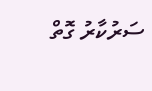ސަރުކާރު ގޮތް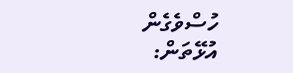ހުސްވެގެން އުޅޭތަން: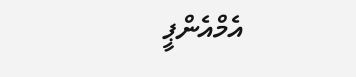އެމްއެންޕީ